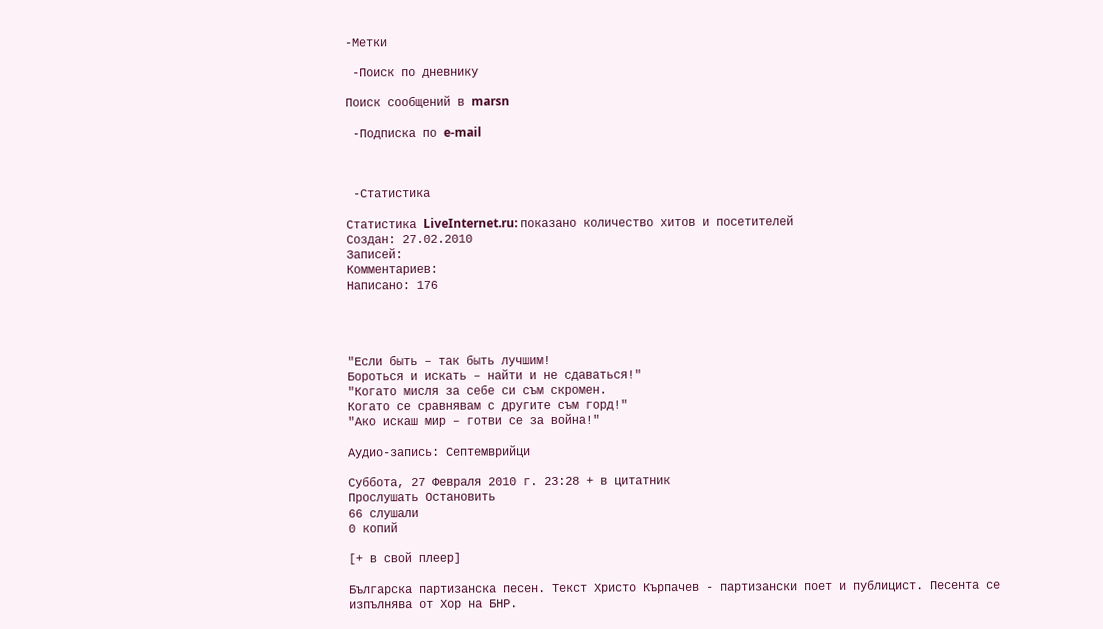-Метки

 -Поиск по дневнику

Поиск сообщений в marsn

 -Подписка по e-mail



 -Статистика

Статистика LiveInternet.ru: показано количество хитов и посетителей
Создан: 27.02.2010
Записей:
Комментариев:
Написано: 176




"Если быть – так быть лучшим!
Бороться и искать – найти и не сдаваться!"
"Когато мисля за себе си съм скромен.
Когато се сравнявам с другите съм горд!"
"Ако искаш мир – готви се за война!"

Аудио-запись: Септемврийци

Суббота, 27 Февраля 2010 г. 23:28 + в цитатник
Прослушать Остановить
66 слушали
0 копий

[+ в свой плеер]

Българска партизанска песен. Текст Христо Кърпачев - партизански поет и публицист. Песента се изпълнява от Хор на БНР.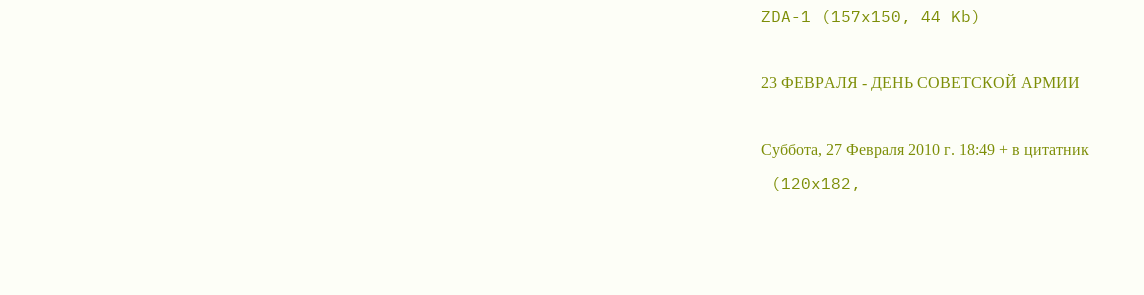ZDA-1 (157x150, 44 Kb)

23 ФЕВРАЛЯ - ДЕНЬ СОВЕТСКОЙ АРМИИ

Суббота, 27 Февраля 2010 г. 18:49 + в цитатник
 (120x182,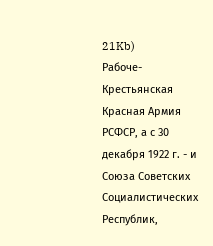21Kb)
Рабоче-Крестьянская Красная Армия РСФСР, а с 30 декабря 1922 г. - и Союза Советских Социалистических Республик,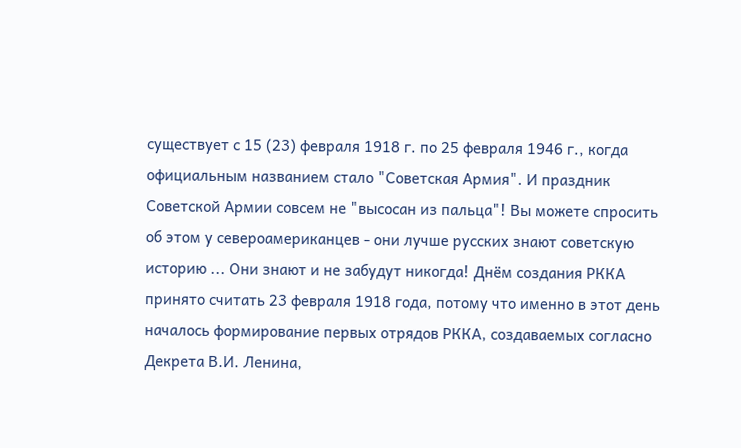существует с 15 (23) февраля 1918 г. по 25 февраля 1946 г., когда официальным названием стало "Советская Армия". И праздник Советской Армии совсем не "высосан из пальца"! Вы можете спросить об этом у североамериканцев - они лучше русских знают советскую историю ... Они знают и не забудут никогда! Днём создания РККА принято считать 23 февраля 1918 года, потому что именно в этот день началось формирование первых отрядов РККА, создаваемых согласно Декрета В.И. Ленина,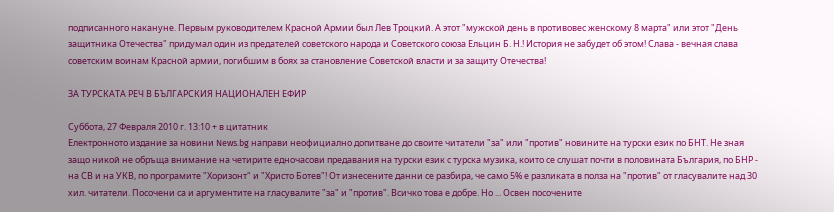подписанного накануне. Первым руководителем Красной Армии был Лев Троцкий. А этот "мужской день в противовес женскому 8 марта" или этот "День защитника Отечества" придумал один из предателей советского народа и Советского союза Ельцин Б. Н.! История не забудет об этом! Слава - вечная слава советским воинам Красной армии, погибшим в боях за становление Советской власти и за защиту Отечества!

ЗА ТУРСКАТА РЕЧ В БЪЛГАРСКИЯ НАЦИОНАЛЕН ЕФИР

Суббота, 27 Февраля 2010 г. 13:10 + в цитатник
Електронното издание за новини News.bg направи неофициално допитване до своите читатели "за" или "против" новините на турски език по БНТ. Не зная защо никой не обръща внимание на четирите едночасови предавания на турски език с турска музика, които се слушат почти в половината България, по БНР - на СВ и на УКВ, по програмите "Хоризонт" и "Христо Ботев"! От изнесените данни се разбира, че само 5% е разликата в полза на "против" от гласувалите над 30 хил. читатели. Посочени са и аргументите на гласувалите "за" и "против". Всичко това е добре. Но ... Освен посочените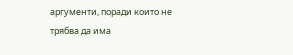аргументи, поради които не трябва да има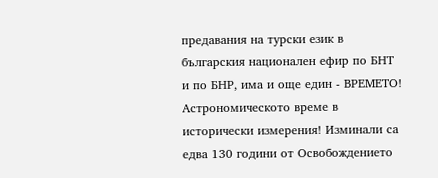предавания на турски език в българския национален ефир по БНТ и по БНР, има и още един - ВРЕМЕТО! Астрономическото време в исторически измерения! Изминали са едва 130 години от Освобождението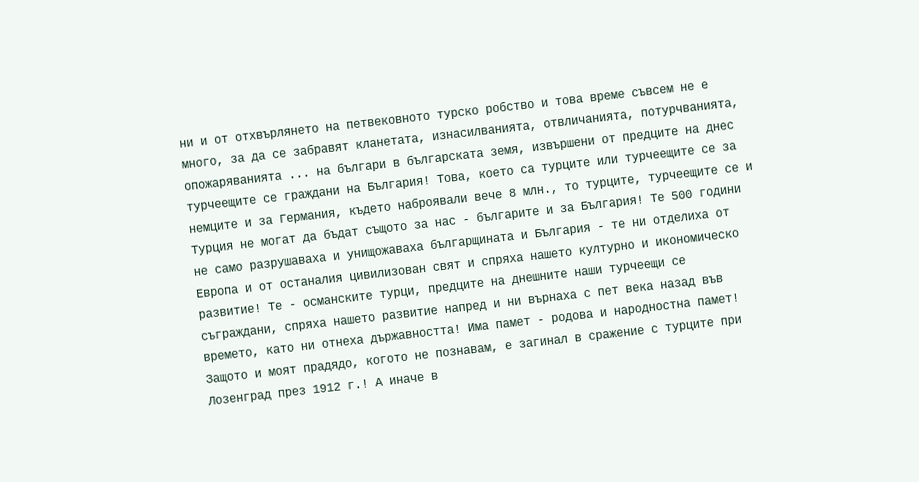ни и от отхвърлянето на петвековното турско робство и това време съвсем не е много, за да се забравят кланетата, изнасилванията, отвличанията, потурчванията, опожаряванията ... на българи в българската земя, извършени от предците на днес турчеещите се граждани на България! Това, което са турците или турчеещите се за немците и за Германия, където наброявали вече 8 млн., то турците, турчеещите се и Турция не могат да бъдат същото за нас - българите и за България! Те 500 години не само разрушаваха и унищожаваха българщината и България - те ни отделиха от Европа и от останалия цивилизован свят и спряха нашето културно и икономическо развитие! Те - османските турци, предците на днешните наши турчеещи се съграждани, спряха нашето развитие напред и ни върнаха с пет века назад във времето, като ни отнеха държавността! Има памет - родова и народностна памет! Защото и моят прадядо, когото не познавам, е загинал в сражение с турците при Лозенград през 1912 г.! А иначе в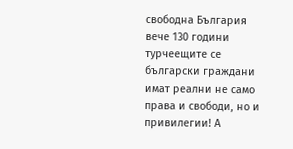свободна България вече 130 години турчеещите се български граждани имат реални не само права и свободи, но и привилегии! А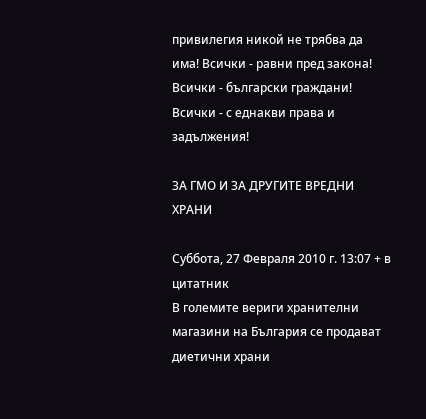привилегия никой не трябва да има! Всички - равни пред закона! Всички - български граждани! Всички - с еднакви права и задължения!

ЗА ГМО И ЗА ДРУГИТЕ ВРЕДНИ ХРАНИ

Суббота, 27 Февраля 2010 г. 13:07 + в цитатник
В големите вериги хранителни магазини на България се продават диетични храни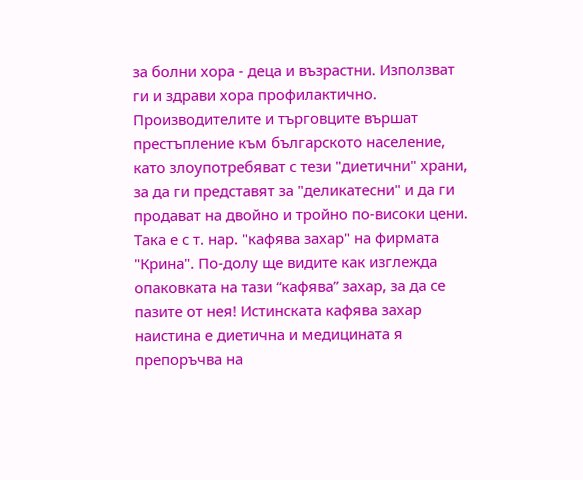за болни хора - деца и възрастни. Използват ги и здрави хора профилактично. Производителите и търговците вършат престъпление към българското население, като злоупотребяват с тези "диетични" храни, за да ги представят за "деликатесни" и да ги продават на двойно и тройно по-високи цени. Така е с т. нар. "кафява захар" на фирмата "Крина". По-долу ще видите как изглежда опаковката на тази “кафява” захар, за да се пазите от нея! Истинската кафява захар наистина е диетична и медицината я препоръчва на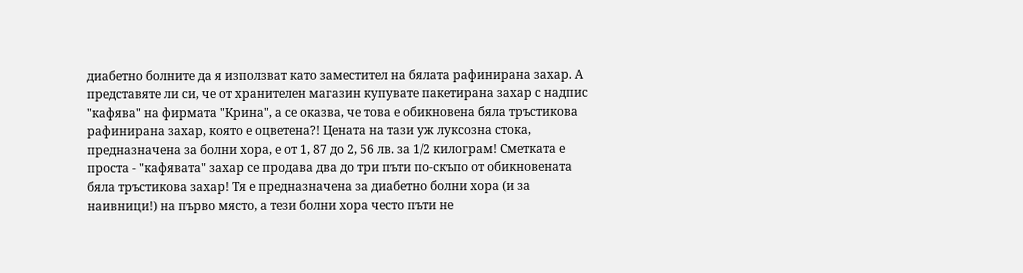диабетно болните да я използват като заместител на бялата рафинирана захар. А представяте ли си, че от хранителен магазин купувате пакетирана захар с надпис "кафява" на фирмата "Крина", а се оказва, че това е обикновена бяла тръстикова рафинирана захар, която е оцветена?! Цената на тази уж луксозна стока, предназначена за болни хора, е от 1, 87 до 2, 56 лв. за 1/2 килограм! Сметката е проста - "кафявата" захар се продава два до три пъти по-скъпо от обикновената бяла тръстикова захар! Тя е предназначена за диабетно болни хора (и за наивници!) на първо място, а тези болни хора често пъти не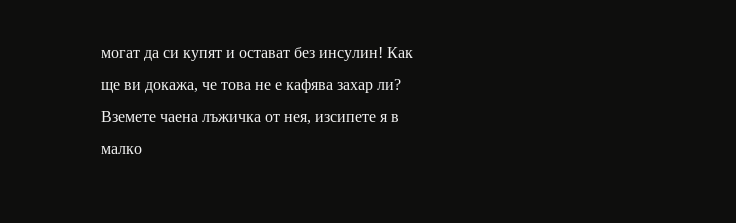могат да си купят и остават без инсулин! Как ще ви докажа, че това не е кафява захар ли? Вземете чаена лъжичка от нея, изсипете я в малко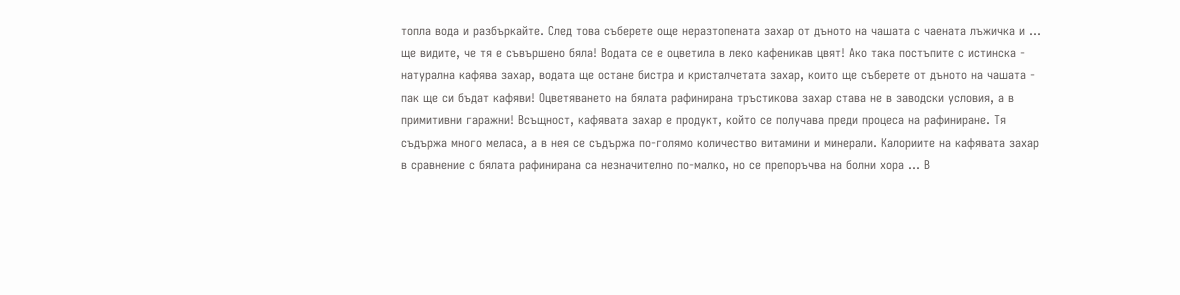топла вода и разбъркайте. След това съберете още неразтопената захар от дъното на чашата с чаената лъжичка и ... ще видите, че тя е съвършено бяла! Водата се е оцветила в леко кафеникав цвят! Ако така постъпите с истинска - натурална кафява захар, водата ще остане бистра и кристалчетата захар, които ще съберете от дъното на чашата - пак ще си бъдат кафяви! Оцветяването на бялата рафинирана тръстикова захар става не в заводски условия, а в примитивни гаражни! Всъщност, кафявата захар е продукт, който се получава преди процеса на рафиниране. Тя съдържа много меласа, а в нея се съдържа по-голямо количество витамини и минерали. Калориите на кафявата захар в сравнение с бялата рафинирана са незначително по-малко, но се препоръчва на болни хора ... В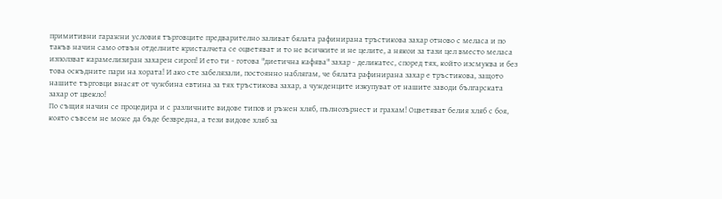примитивни гаражни условия търговците предварително заливат бялата рафинирана тръстикова захар отново с меласа и по такъв начин само отвън отделните кристалчета се оцветяват и то не всичките и не целите, а някои за тази цел вместо меласа използват карамелизиран захарен сироп! И ето ти - готова "диетична кафява" захар - деликатес, според тях, който изсмуква и без това оскъдните пари на хората! И ако сте забелязали, постоянно наблягам, че бялата рафинирана захар е тръстикова, защото нашите търговци внасят от чужбина евтина за тях тръстикова захар, а чужденците изкупуват от нашите заводи българската захар от цвекло!
По същия начин се процедира и с различните видове типов и ръжен хляб, пълнозърнест и грахам! Оцветяват белия хляб с боя, която съвсем не може да бъде безвредна, а тези видове хляб за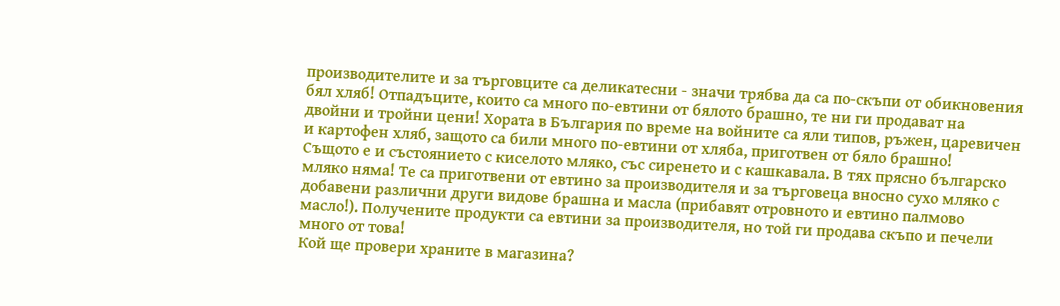производителите и за търговците са деликатесни - значи трябва да са по-скъпи от обикновения бял хляб! Отпадъците, които са много по-евтини от бялото брашно, те ни ги продават на двойни и тройни цени! Хората в България по време на войните са яли типов, ръжен, царевичен и картофен хляб, защото са били много по-евтини от хляба, приготвен от бяло брашно!
Същото е и състоянието с киселото мляко, със сиренето и с кашкавала. В тях прясно българско мляко няма! Те са приготвени от евтино за производителя и за търговеца вносно сухо мляко с добавени различни други видове брашна и масла (прибавят отровното и евтино палмово масло!). Получените продукти са евтини за производителя, но той ги продава скъпо и печели много от това!
Кой ще провери храните в магазина?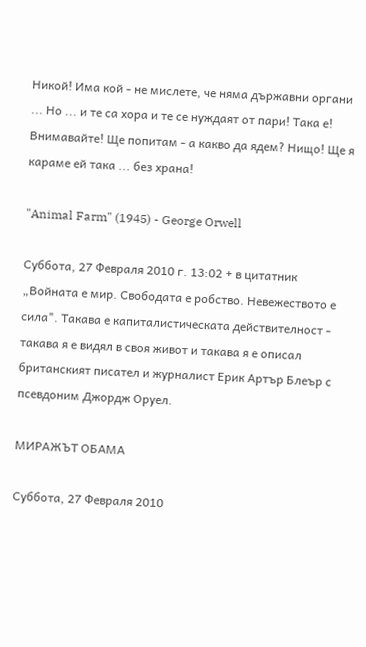Никой! Има кой - не мислете, че няма държавни органи ... Но ... и те са хора и те се нуждаят от пари! Така е! Внимавайте! Ще попитам - а какво да ядем? Нищо! Ще я караме ей така ... без храна!

"Animal Farm" (1945) - George Orwell

Суббота, 27 Февраля 2010 г. 13:02 + в цитатник
„Войната е мир. Свободата е робство. Невежеството е сила". Такава е капиталистическата действителност - такава я е видял в своя живот и такава я е описал британският писател и журналист Ерик Артър Блеър с псевдоним Джордж Оруел.

МИРАЖЪТ ОБАМА

Суббота, 27 Февраля 2010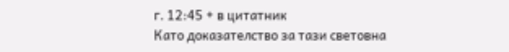г. 12:45 + в цитатник
Като доказателство за тази световна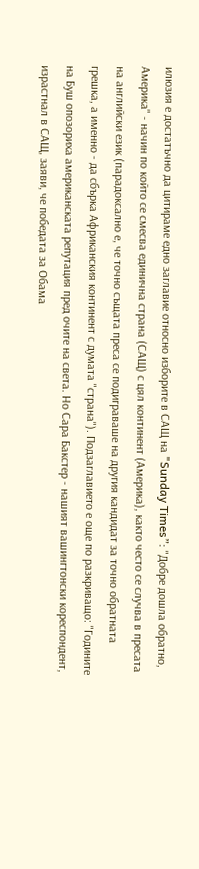илюзия е достатъчно да цитираме едно заглавие относно изборите в САЩ на "Sunday Times”: "Добре дошла обратно, Америка" - начин по който се смесва единична страна (САЩ) с цял континент (Америка), както често се случва в пресата на английски език (парадоксално е, че точно същата преса се подиграваше на другия кандидат за точно обратната грешка, а именно - да сбърка Африканския континент с думата "страна"). Подзаглавието е още по разкриващо: "Годините на Буш опозориха американската репутация пред очите на света. Но Сара Бакстер - нашият вашингтонски кореспондент, израстнал в САЩ, заяви, че победата за Обама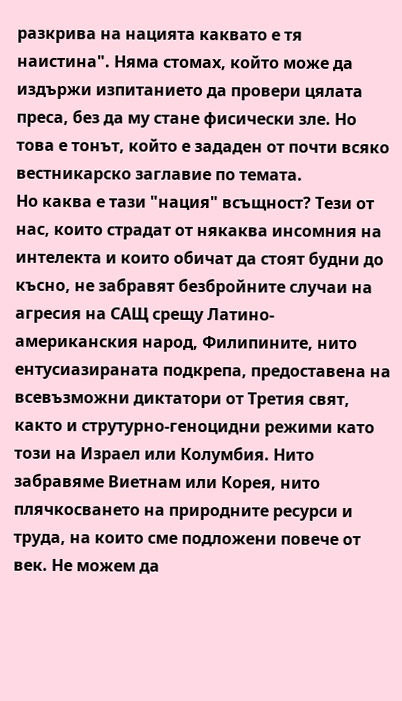разкрива на нацията каквато е тя наистина". Няма стомах, който може да издържи изпитанието да провери цялата преса, без да му стане фисически зле. Но това е тонът, който е зададен от почти всяко вестникарско заглавие по темата.
Но каква е тази "нация" всъщност? Тези от нас, които страдат от някаква инсомния на интелекта и които обичат да стоят будни до късно, не забравят безбройните случаи на агресия на САЩ срещу Латино-американския народ, Филипините, нито ентусиазираната подкрепа, предоставена на всевъзможни диктатори от Третия свят, както и струтурно-геноцидни режими като този на Израел или Колумбия. Нито забравяме Виетнам или Корея, нито плячкосването на природните ресурси и труда, на които сме подложени повече от век. Не можем да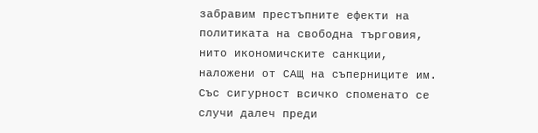забравим престъпните ефекти на политиката на свободна търговия, нито икономичските санкции, наложени от САЩ на съперниците им. Със сигурност всичко споменато се случи далеч преди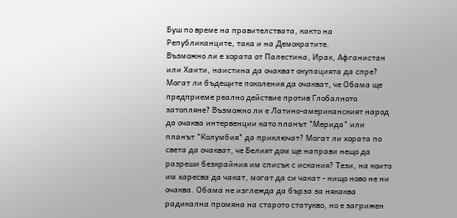Буш по време на правителствата, както на Републиканците, така и на Демократите.
Възможно ли е хората от Палестина, Ирак, Афганистан или Хаити, наистина да очакват окупацията да спре? Могат ли бъдещите поколения да очакват, че Обама ще предприеме реално действие против Глобалното затопляне? Възможно ли е Латино-американският народ да очаква интервенции като планът "Мерида" или планът "Колумбия" да приключат? Могат ли хората по света да очакват, че Белият дом ще направи нещо да разреши безкрайния им списък с искания? Тези, на които им харесва да чакат, могат да си чакат - нищо ново не ни очаква. Обама не изглежда да бърза за някаква радикална промяна на старото статукво, но е загрижен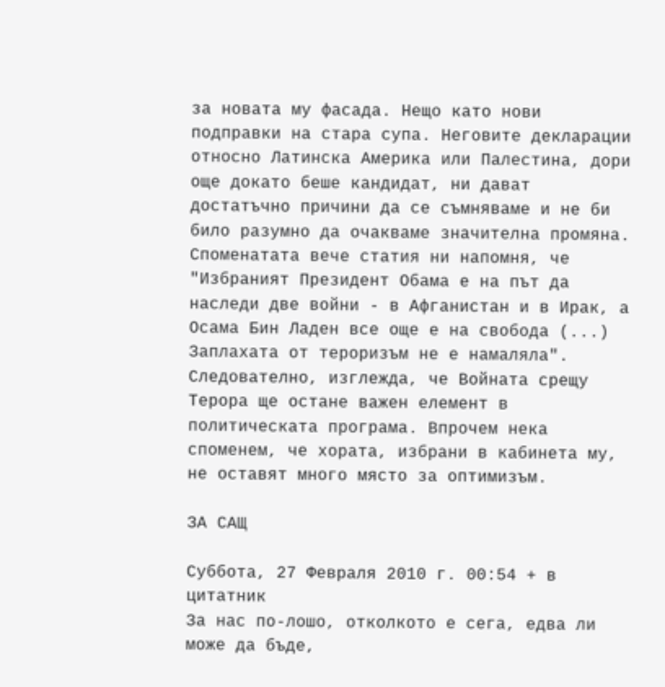за новата му фасада. Нещо като нови подправки на стара супа. Неговите декларации относно Латинска Америка или Палестина, дори още докато беше кандидат, ни дават достатъчно причини да се съмняваме и не би било разумно да очакваме значителна промяна. Споменатата вече статия ни напомня, че "Избраният Президент Обама е на път да наследи две войни - в Афганистан и в Ирак, а Осама Бин Ладен все още е на свобода (...) Заплахата от тероризъм не е намаляла". Следователно, изглежда, че Войната срещу Терора ще остане важен елемент в политическата програма. Впрочем нека споменем, че хората, избрани в кабинета му, не оставят много място за оптимизъм.

ЗА САЩ

Суббота, 27 Февраля 2010 г. 00:54 + в цитатник
За нас по-лошо, отколкото е сега, едва ли може да бъде,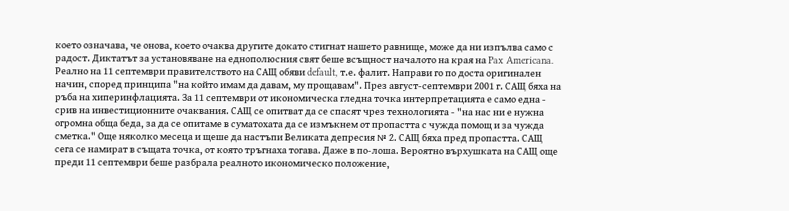което означава, че онова, което очаква другите докато стигнат нашето равнище, може да ни изпълва само с радост. Диктатът за установяване на еднополюсния свят беше всъщност началото на края на Pax Americana. Реално на 11 септември правителството на САЩ обяви default, т.е. фалит. Направи го по доста оригинален начин, според принципа "на който имам да давам, му прощавам". През август-септември 2001 г. САЩ бяха на ръба на хиперинфлацията. За 11 септември от икономическа гледна точка интерпретацията е само една - срив на инвестиционните очаквания. САЩ се опитват да се спасят чрез технологията - "на нас ни е нужна огромна обща беда, за да се опитаме в суматохата да се измъкнем от пропастта с чужда помощ и за чужда сметка." Още няколко месеца и щеше да настъпи Великата депресия № 2. САЩ бяха пред пропастта. САЩ сега се намират в същата точка, от която тръгнаха тогава. Даже в по-лоша. Вероятно върхушката на САЩ още преди 11 септември беше разбрала реалното икономическо положение,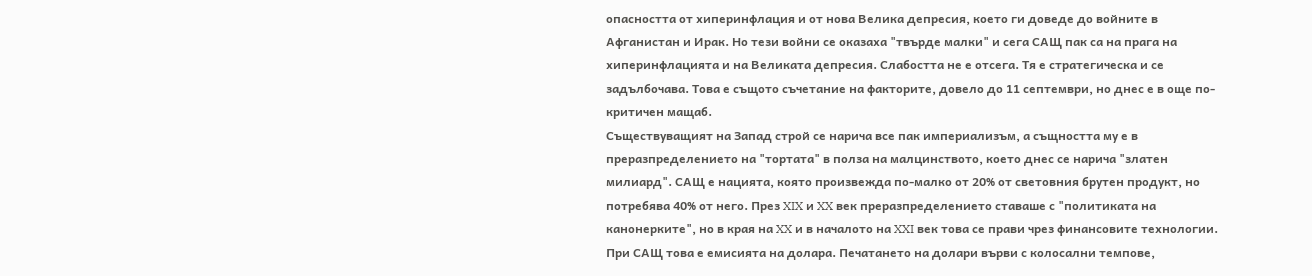опасността от хиперинфлация и от нова Велика депресия, което ги доведе до войните в Афганистан и Ирак. Но тези войни се оказаха "твърде малки" и сега САЩ пак са на прага на хиперинфлацията и на Великата депресия. Слабостта не е отсега. Тя е стратегическа и се задълбочава. Това е същото съчетание на факторите, довело до 11 септември, но днес е в още по-критичен мащаб.
Съществуващият на Запад строй се нарича все пак империализъм, а същността му е в преразпределението на "тортата" в полза на малцинството, което днес се нарича "златен милиард". САЩ е нацията, която произвежда по-малко от 20% от световния брутен продукт, но потребява 40% от него. През XIX и XX век преразпределението ставаше с "политиката на канонерките", но в края на XX и в началото на XXI век това се прави чрез финансовите технологии. При САЩ това е емисията на долара. Печатането на долари върви с колосални темпове,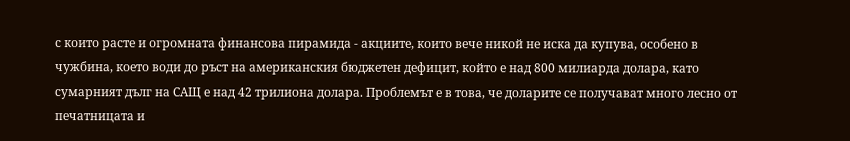с които расте и огромната финансова пирамида - акциите, които вече никой не иска да купува, особено в чужбина, което води до ръст на американския бюджетен дефицит, който е над 800 милиарда долара, като сумарният дълг на САЩ е над 42 трилиона долара. Проблемът е в това, че доларите се получават много лесно от печатницата и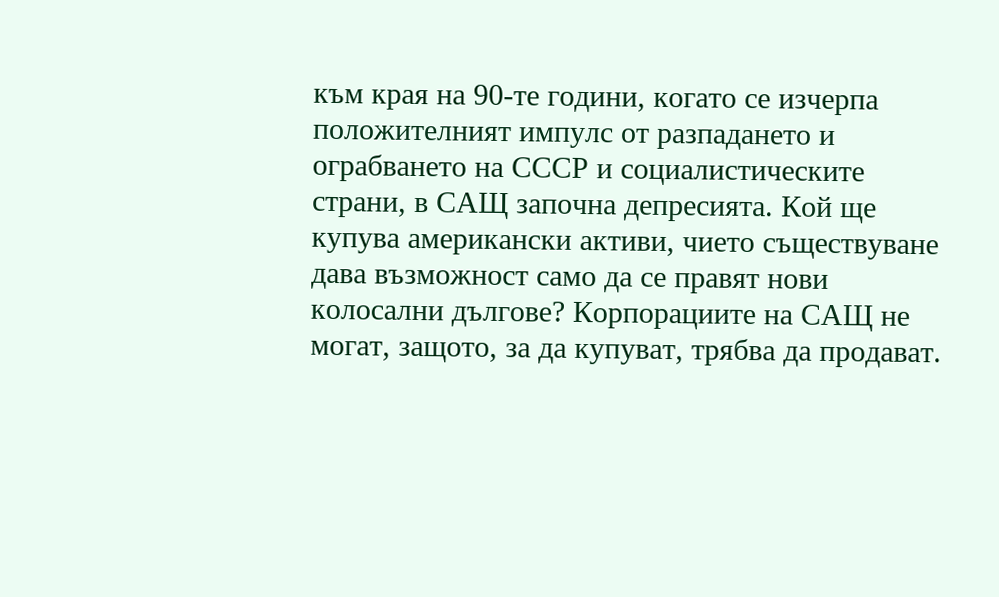към края на 90-те години, когато се изчерпа положителният импулс от разпадането и ограбването на СССР и социалистическите страни, в САЩ започна депресията. Кой ще купува американски активи, чието съществуване дава възможност само да се правят нови колосални дългове? Корпорациите на САЩ не могат, защото, за да купуват, трябва да продават.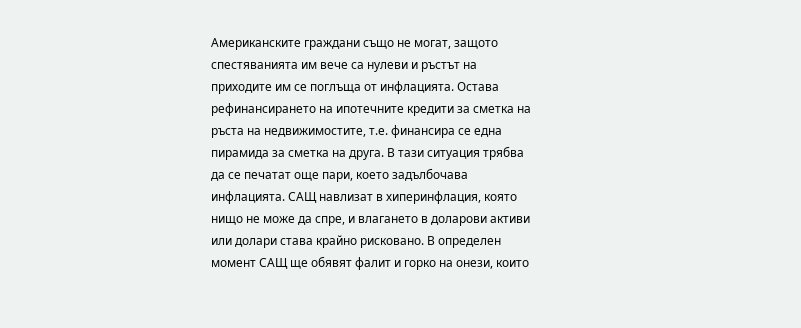Американските граждани също не могат, защото спестяванията им вече са нулеви и ръстът на приходите им се поглъща от инфлацията. Остава рефинансирането на ипотечните кредити за сметка на ръста на недвижимостите, т.е. финансира се една пирамида за сметка на друга. В тази ситуация трябва да се печатат още пари, което задълбочава инфлацията. САЩ навлизат в хиперинфлация, която нищо не може да спре, и влагането в доларови активи или долари става крайно рисковано. В определен момент САЩ ще обявят фалит и горко на онези, които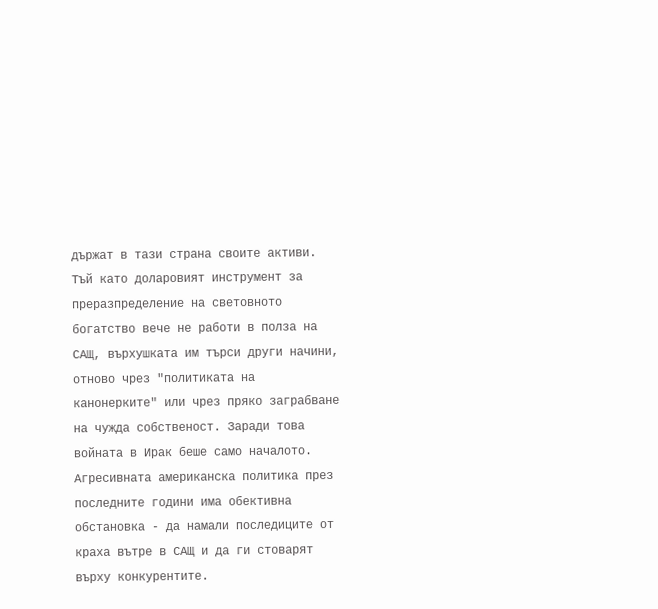държат в тази страна своите активи. Тъй като доларовият инструмент за преразпределение на световното богатство вече не работи в полза на САЩ, върхушката им търси други начини, отново чрез "политиката на канонерките" или чрез пряко заграбване на чужда собственост. Заради това войната в Ирак беше само началото. Агресивната американска политика през последните години има обективна обстановка - да намали последиците от краха вътре в САЩ и да ги стоварят върху конкурентите.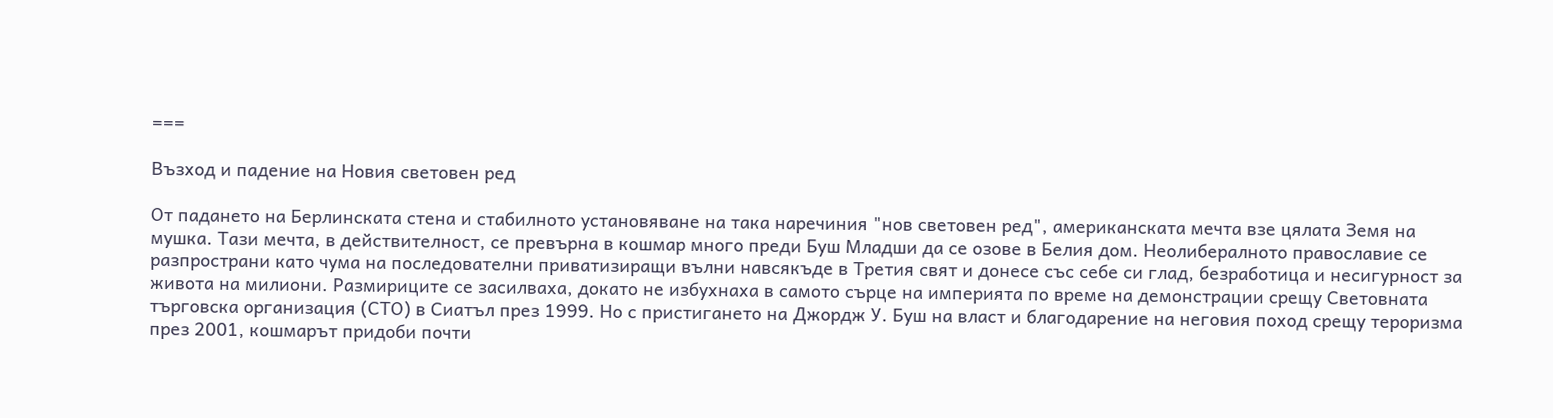===

Възход и падение на Новия световен ред

От падането на Берлинската стена и стабилното установяване на така наречиния "нов световен ред", американската мечта взе цялата Земя на мушка. Тази мечта, в действителност, се превърна в кошмар много преди Буш Младши да се озове в Белия дом. Неолибералното православие се разпространи като чума на последователни приватизиращи вълни навсякъде в Третия свят и донесе със себе си глад, безработица и несигурност за живота на милиони. Размириците се засилваха, докато не избухнаха в самото сърце на империята по време на демонстрации срещу Световната търговска организация (СТО) в Сиатъл през 1999. Но с пристигането на Джордж У. Буш на власт и благодарение на неговия поход срещу тероризма през 2001, кошмарът придоби почти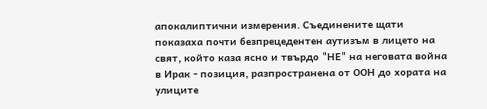апокалиптични измерения. Съединените щати показаха почти безпрецедентен аутизъм в лицето на свят, който каза ясно и твърдо "НЕ" на неговата война в Ирак - позиция, разпространена от ООН до хората на улиците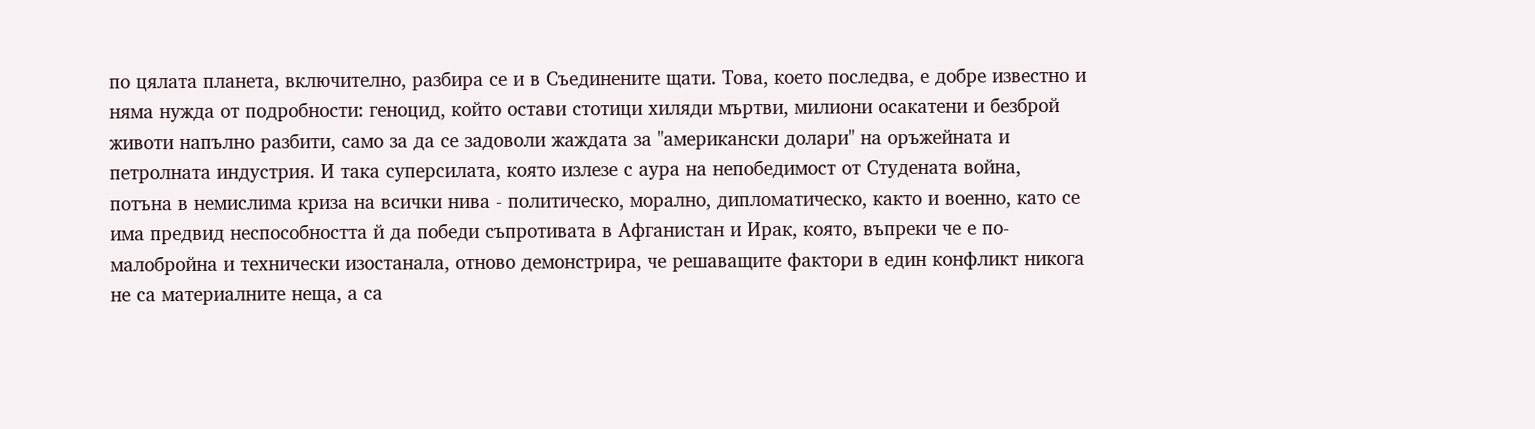по цялата планета, включително, разбира се и в Съединените щати. Това, което последва, е добре известно и няма нужда от подробности: геноцид, който остави стотици хиляди мъртви, милиони осакатени и безброй животи напълно разбити, само за да се задоволи жаждата за "американски долари" на оръжейната и петролната индустрия. И така суперсилата, която излезе с аура на непобедимост от Студената война, потъна в немислима криза на всички нива - политическо, морално, дипломатическо, както и военно, като се има предвид неспособността й да победи съпротивата в Афганистан и Ирак, която, въпреки че е по-малобройна и технически изостанала, отново демонстрира, че решаващите фактори в един конфликт никога не са материалните неща, а са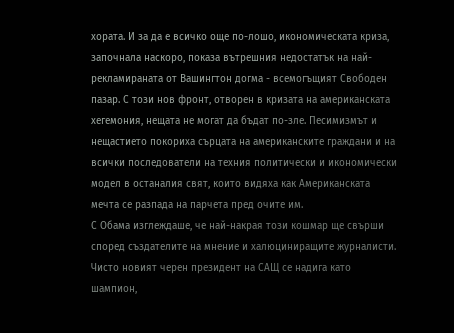хората. И за да е всичко още по-лошо, икономическата криза, започнала наскоро, показа вътрешния недостатък на най-рекламираната от Вашингтон догма - всемогъщият Свободен пазар. С този нов фронт, отворен в кризата на американската хегемония, нещата не могат да бъдат по-зле. Песимизмът и нещастието покориха сърцата на американските граждани и на всички последователи на техния политически и икономически модел в останалия свят, които видяха как Американската мечта се разпада на парчета пред очите им.
С Обама изглеждаше, че най-накрая този кошмар ще свърши според създателите на мнение и халюциниращите журналисти. Чисто новият черен президент на САЩ се надига като шампион,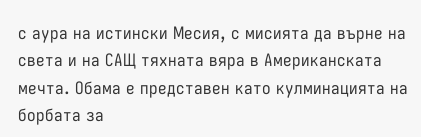с аура на истински Месия, с мисията да върне на света и на САЩ тяхната вяра в Американската мечта. Обама е представен като кулминацията на борбата за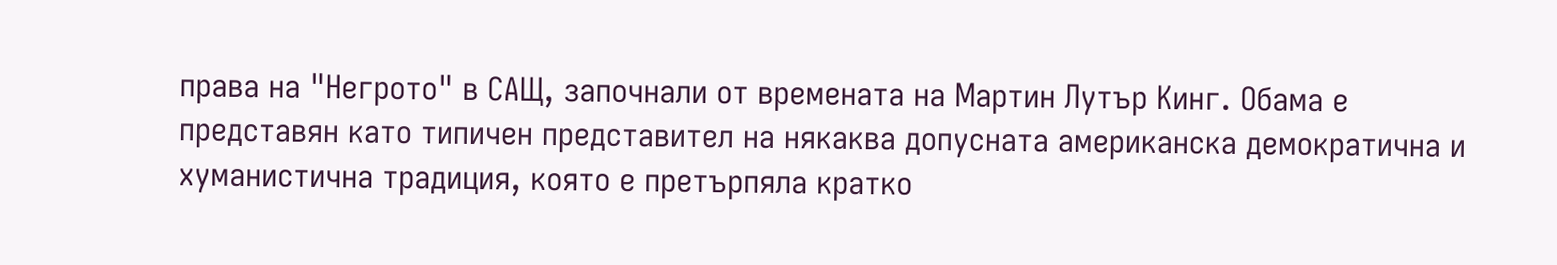права на "Негрото" в САЩ, започнали от времената на Мартин Лутър Кинг. Обама е представян като типичен представител на някаква допусната американска демократична и хуманистична традиция, която е претърпяла кратко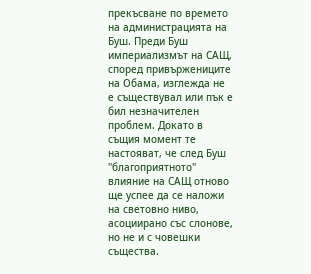прекъсване по времето на администрацията на Буш. Преди Буш империализмът на САЩ, според привържениците на Обама, изглежда не е съществувал или пък е бил незначителен проблем. Докато в същия момент те настояват, че след Буш "благоприятното" влияние на САЩ отново ще успее да се наложи на световно ниво, асоциирано със слонове, но не и с човешки същества.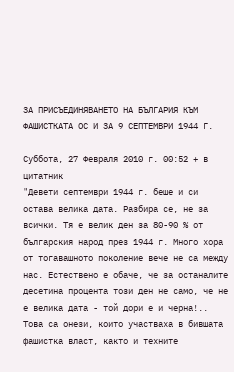ЗА ПРИСЪЕДИНЯВАНЕТО НА БЪЛГАРИЯ КЪМ ФАШИСТКАТА ОС И ЗА 9 СЕПТЕМВРИ 1944 Г.

Суббота, 27 Февраля 2010 г. 00:52 + в цитатник
"Девети септември 1944 г. беше и си остава велика дата. Разбира се, не за всички. Тя е велик ден за 80-90 % от българския народ през 1944 г. Много хора от тогавашното поколение вече не са между нас. Естествено е обаче, че за останалите десетина процента този ден не само, че не е велика дата - той дори е и черна!.. Това са онези, които участваха в бившата фашистка власт, както и техните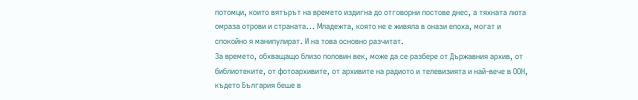потомци, които вятърът на времето издигна до отговорни постове днес, а тяхната люта омраза отрови и страната... Младежта, която не е живяла в онази епоха, могат и спокойно я манипулират. И на това основно разчитат.
За времето, обхващащо близо половин век, може да се разбере от Държавния архив, от библиотеките, от фотоархивите, от архивите на радиото и телевизията и най-вече в ООН, където България беше в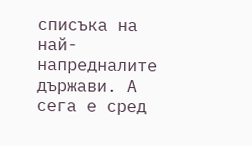списъка на най-напредналите държави. А сега е сред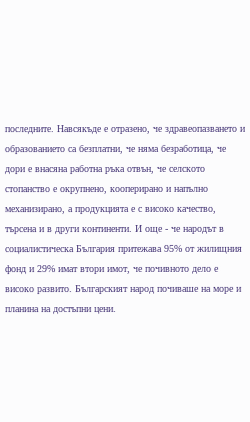последните. Навсякъде е отразено, че здравеопазването и образованието са безплатни, че няма безработица, че дори е внасяна работна ръка отвън, че селското стопанство е окрупнено, кооперирано и напълно механизирано, а продукцията е с високо качество, търсена и в други континенти. И още - че народът в социалистическа България притежава 95% от жилищния фонд и 29% имат втори имот, че почивното дело е високо развито. Българският народ почиваше на море и планина на достъпни цени.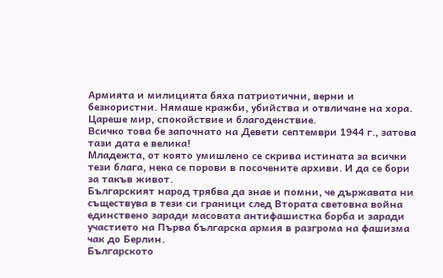Армията и милицията бяха патриотични, верни и безкористни. Нямаше кражби, убийства и отвличане на хора. Цареше мир, спокойствие и благоденствие.
Всичко това бе започнато на Девети септември 1944 г., затова тази дата е велика!
Младежта, от която умишлено се скрива истината за всички тези блага, нека се порови в посочените архиви. И да се бори за такъв живот.
Българският народ трябва да знае и помни, че държавата ни съществува в тези си граници след Втората световна война единствено заради масовата антифашистка борба и заради участието на Първа българска армия в разгрома на фашизма чак до Берлин.
Българското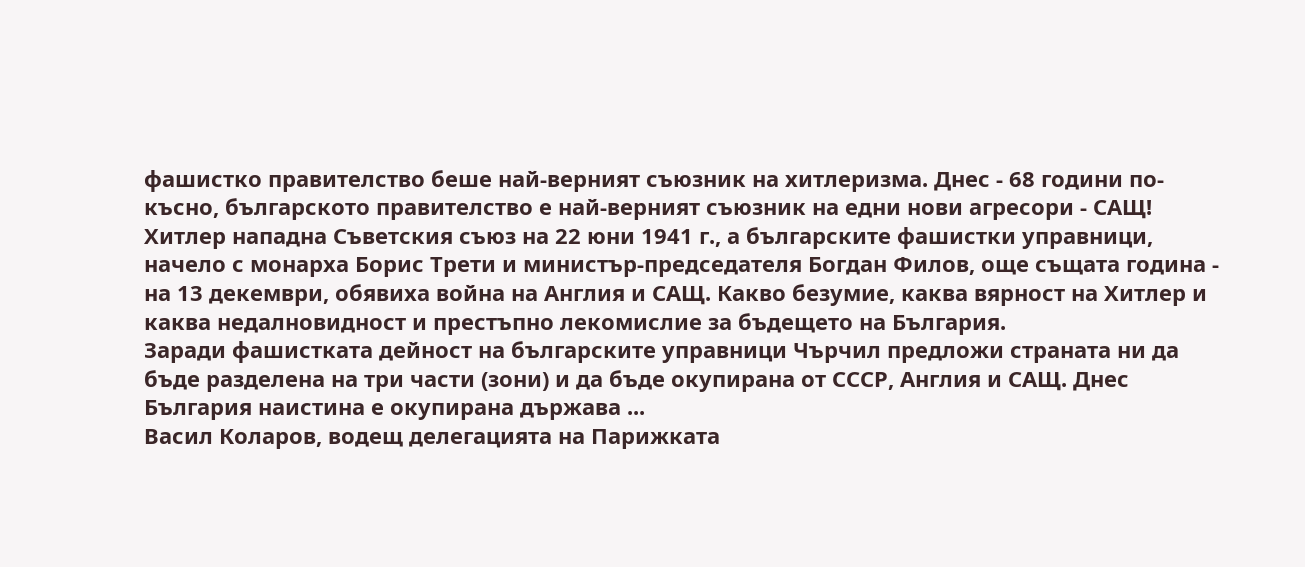фашистко правителство беше най-верният съюзник на хитлеризма. Днес - 68 години по-късно, българското правителство е най-верният съюзник на едни нови агресори - САЩ! Хитлер нападна Съветския съюз на 22 юни 1941 г., а българските фашистки управници, начело с монарха Борис Трети и министър-председателя Богдан Филов, още същата година - на 13 декември, обявиха война на Англия и САЩ. Какво безумие, каква вярност на Хитлер и каква недалновидност и престъпно лекомислие за бъдещето на България.
Заради фашистката дейност на българските управници Чърчил предложи страната ни да бъде разделена на три части (зони) и да бъде окупирана от СССР, Англия и САЩ. Днес България наистина е окупирана държава ...
Васил Коларов, водещ делегацията на Парижката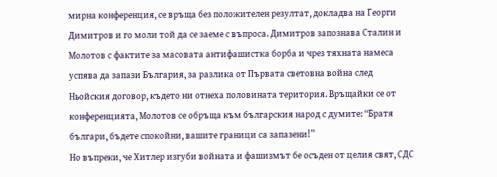мирна конференция, се връща без положителен резултат, докладва на Георги Димитров и го моли той да се заеме с въпроса. Димитров запознава Сталин и Молотов с фактите за масовата антифашистка борба и чрез тяхната намеса успява да запази България, за разлика от Първата световна война след Ньойския договор, където ни отнеха половината територия. Връщайки се от конференцията, Молотов се обръща към българския народ с думите: “Братя българи, бъдете спокойни, вашите граници са запазени!”
Но въпреки, че Хитлер изгуби войната и фашизмът бе осъден от целия свят, СДС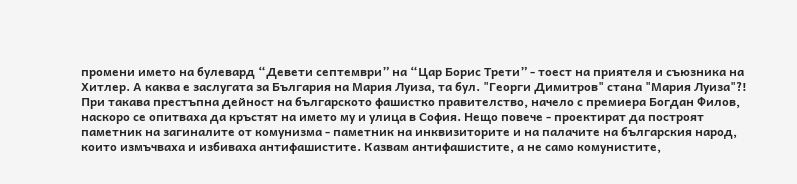промени името на булевард “Девети септември” на “Цар Борис Трети” - тоест на приятеля и съюзника на Хитлер. А каква е заслугата за България на Мария Луиза, та бул. "Георги Димитров" стана "Мария Луиза"?!
При такава престъпна дейност на българското фашистко правителство, начело с премиера Богдан Филов, наскоро се опитваха да кръстят на името му и улица в София. Нещо повече - проектират да построят паметник на загиналите от комунизма - паметник на инквизиторите и на палачите на българския народ, които измъчваха и избиваха антифашистите. Казвам антифашистите, а не само комунистите,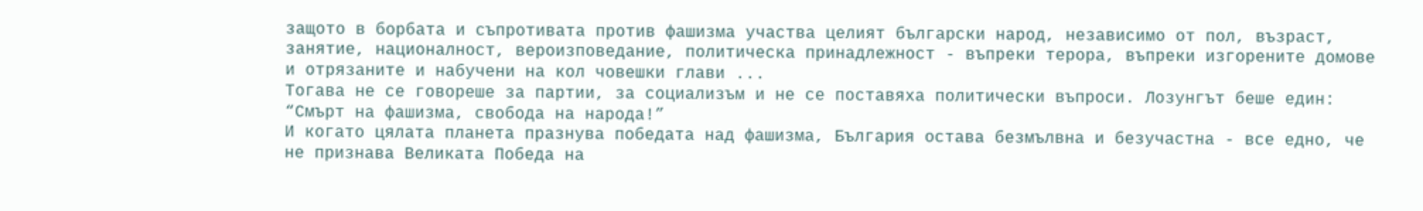защото в борбата и съпротивата против фашизма участва целият български народ, независимо от пол, възраст, занятие, националност, вероизповедание, политическа принадлежност - въпреки терора, въпреки изгорените домове и отрязаните и набучени на кол човешки глави ...
Тогава не се говореше за партии, за социализъм и не се поставяха политически въпроси. Лозунгът беше един: “Смърт на фашизма, свобода на народа!”
И когато цялата планета празнува победата над фашизма, България остава безмълвна и безучастна - все едно, че не признава Великата Победа на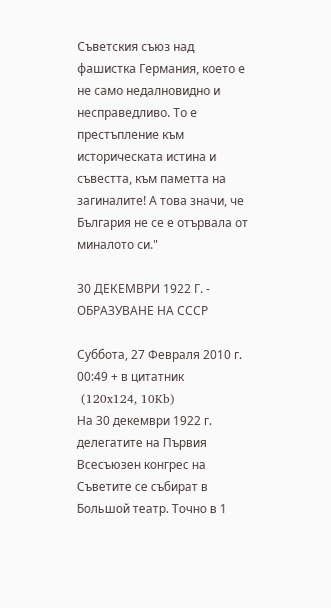Съветския съюз над фашистка Германия, което е не само недалновидно и несправедливо. То е престъпление към историческата истина и съвестта, към паметта на загиналите! А това значи, че България не се е отървала от миналото си."

30 ДЕКЕМВРИ 1922 Г. - ОБРАЗУВАНЕ НА СССР

Суббота, 27 Февраля 2010 г. 00:49 + в цитатник
 (120x124, 10Kb)
На 30 декември 1922 г. делегатите на Първия Всесъюзен конгрес на Съветите се събират в Большой театр. Точно в 1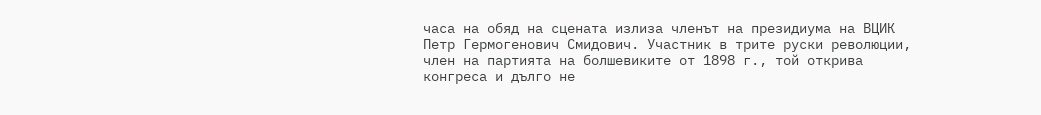часа на обяд на сцената излиза членът на президиума на ВЦИК Петр Гермогенович Смидович. Участник в трите руски революции, член на партията на болшевиките от 1898 г., той открива конгреса и дълго не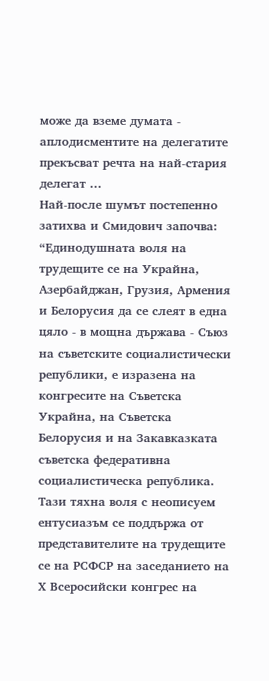може да вземе думата - аплодисментите на делегатите прекъсват речта на най-стария делегат …
Най-после шумът постепенно затихва и Смидович започва: “Единодушната воля на трудещите се на Украйна, Азербайджан, Грузия, Армения и Белорусия да се слеят в една цяло - в мощна държава - Съюз на съветските социалистически републики, е изразена на конгресите на Съветска Украйна, на Съветска Белорусия и на Закавказката съветска федеративна социалистическа република. Тази тяхна воля с неописуем ентусиазъм се поддържа от представителите на трудещите се на РСФСР на заседанието на Х Всеросийски конгрес на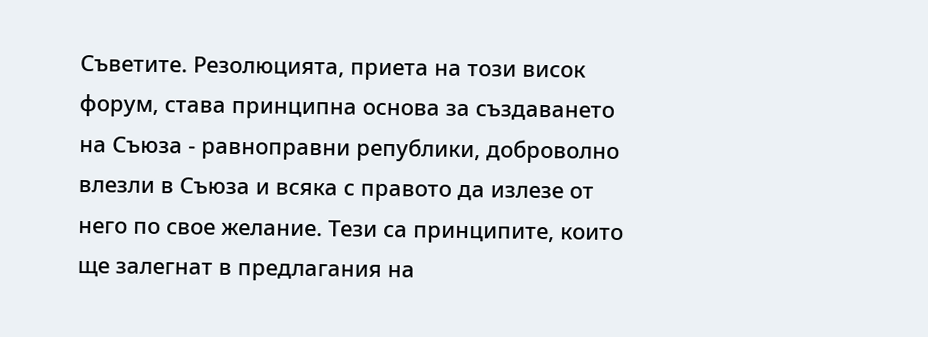Съветите. Резолюцията, приета на този висок форум, става принципна основа за създаването на Съюза - равноправни републики, доброволно влезли в Съюза и всяка с правото да излезе от него по свое желание. Тези са принципите, които ще залегнат в предлагания на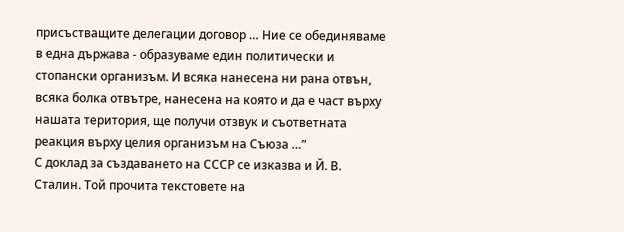присъстващите делегации договор … Ние се обединяваме в една държава - образуваме един политически и стопански организъм. И всяка нанесена ни рана отвън, всяка болка отвътре, нанесена на която и да е част върху нашата територия, ще получи отзвук и съответната реакция върху целия организъм на Съюза …”
С доклад за създаването на СССР се изказва и Й. В. Сталин. Той прочита текстовете на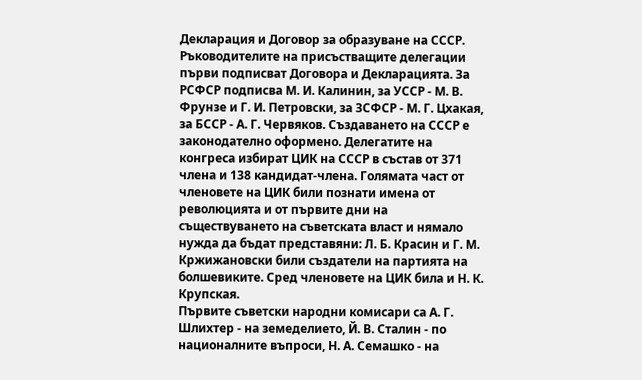Декларация и Договор за образуване на СССР. Ръководителите на присъстващите делегации първи подписват Договора и Декларацията. За РСФСР подписва М. И. Калинин, за УССР - М. В. Фрунзе и Г. И. Петровски, за ЗСФСР - М. Г. Цхакая, за БССР - А. Г. Червяков. Създаването на СССР е законодателно оформено. Делегатите на конгреса избират ЦИК на СССР в състав от 371 члена и 138 кандидат-члена. Голямата част от членовете на ЦИК били познати имена от революцията и от първите дни на съществуването на съветската власт и нямало нужда да бъдат представяни: Л. Б. Красин и Г. М. Кржижановски били създатели на партията на болшевиките. Сред членовете на ЦИК била и Н. К. Крупская.
Първите съветски народни комисари са А. Г. Шлихтер - на земеделието, Й. В. Сталин - по националните въпроси, Н. А. Семашко - на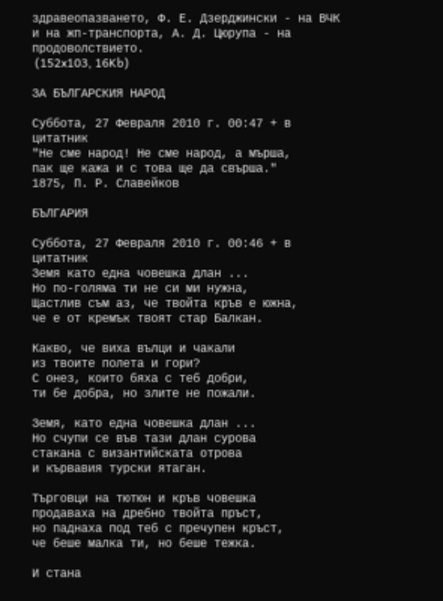здравеопазването, Ф. Е. Дзерджински - на ВЧК и на жп-транспорта, А. Д. Цюрупа - на продоволствието.
 (152x103, 16Kb)

ЗА БЪЛГАРСКИЯ НАРОД

Суббота, 27 Февраля 2010 г. 00:47 + в цитатник
"Не сме народ! Не сме народ, а мърша,
пак ще кажа и с това ще да свърша."
1875, П. Р. Славейков

БЪЛГАРИЯ

Суббота, 27 Февраля 2010 г. 00:46 + в цитатник
Земя като една човешка длан ...
Но по-голяма ти не си ми нужна,
Щастлив съм аз, че твойта кръв е южна,
че е от кремък твоят стар Балкан.

Какво, че виха вълци и чакали
из твоите полета и гори?
С онез, които бяха с теб добри,
ти бе добра, но злите не пожали.

Земя, като една човешка длан ...
Но счупи се във тази длан сурова
стакана с византийската отрова
и кървавия турски ятаган.

Търговци на тютюн и кръв човешка
продаваха на дребно твойта пръст,
но паднаха под теб с пречупен кръст,
че беше малка ти, но беше тежка.

И стана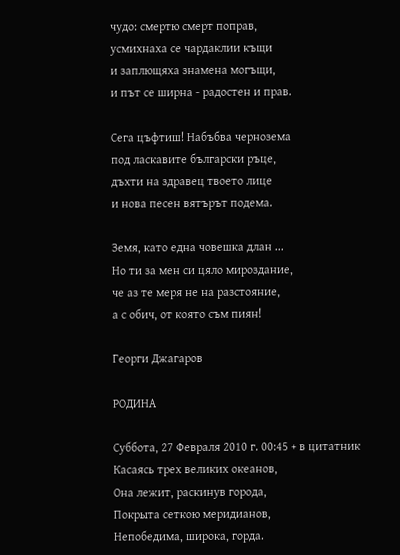чудо: смертю смерт поправ,
усмихнаха се чардаклии къщи
и заплющяха знамена могъщи,
и път се ширна - радостен и прав.

Сега цъфтиш! Набъбва чернозема
под ласкавите български ръце,
дъхти на здравец твоето лице
и нова песен вятърът подема.

Земя, като една човешка длан ...
Но ти за мен си цяло мироздание,
че аз те меря не на разстояние,
а с обич, от която съм пиян!

Георги Джагаров

РОДИНА

Суббота, 27 Февраля 2010 г. 00:45 + в цитатник
Касаясь трех великих океанов,
Она лежит, раскинув города,
Покрыта сеткою меридианов,
Непобедима, широка, горда.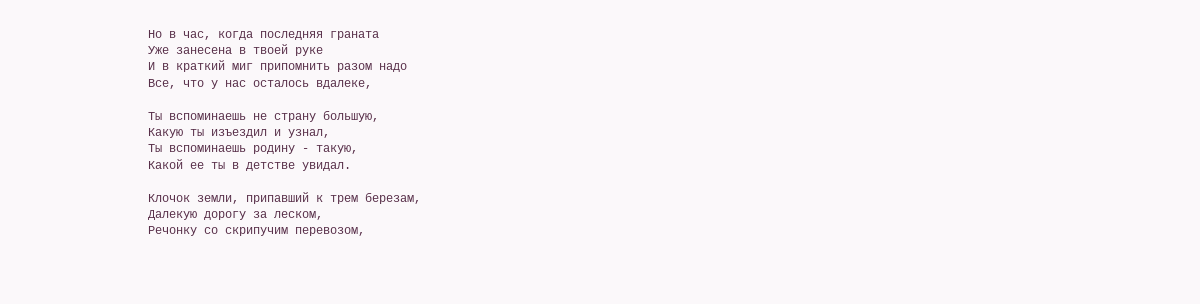Но в час, когда последняя граната
Уже занесена в твоей руке
И в краткий миг припомнить разом надо
Все, что у нас осталось вдалеке,

Ты вспоминаешь не страну большую,
Какую ты изъездил и узнал,
Ты вспоминаешь родину - такую,
Какой ее ты в детстве увидал.

Клочок земли, припавший к трем березам,
Далекую дорогу за леском,
Речонку со скрипучим перевозом,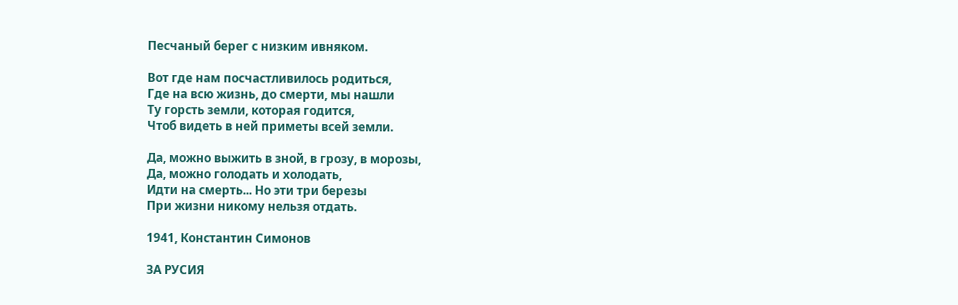Песчаный берег с низким ивняком.

Вот где нам посчастливилось родиться,
Где на всю жизнь, до смерти, мы нашли
Ту горсть земли, которая годится,
Чтоб видеть в ней приметы всей земли.

Да, можно выжить в зной, в грозу, в морозы,
Да, можно голодать и холодать,
Идти на смерть... Но эти три березы
При жизни никому нельзя отдать.

1941, Константин Симонов

ЗА РУСИЯ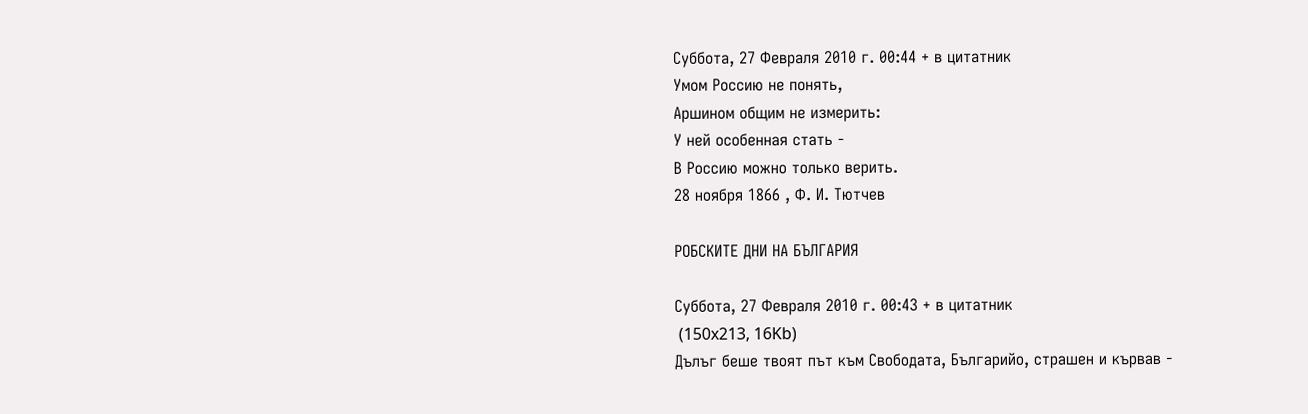Суббота, 27 Февраля 2010 г. 00:44 + в цитатник
Умом Россию не понять,
Аршином общим не измерить:
У ней особенная стать -
В Россию можно только верить.
28 ноября 1866 , Ф. И. Тютчев

РОБСКИТЕ ДНИ НА БЪЛГАРИЯ

Суббота, 27 Февраля 2010 г. 00:43 + в цитатник
 (150x213, 16Kb)
Дълъг беше твоят път към Свободата, Българийо, страшен и кървав -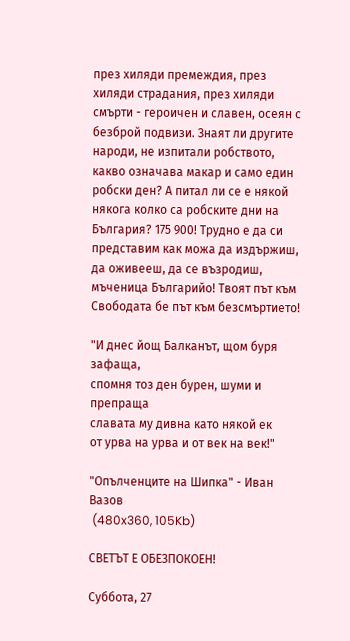през хиляди премеждия, през хиляди страдания, през хиляди смърти - героичен и славен, осеян с безброй подвизи. Знаят ли другите народи, не изпитали робството, какво означава макар и само един робски ден? А питал ли се е някой някога колко са робските дни на България? 175 900! Трудно е да си представим как можа да издържиш, да оживееш, да се възродиш, мъченица Българийо! Твоят път към Свободата бе път към безсмъртието!

"И днес йощ Балканът, щом буря зафаща,
спомня тоз ден бурен, шуми и препраща
славата му дивна като някой ек
от урва на урва и от век на век!"

"Опълченците на Шипка" - Иван Вазов
 (480x360, 105Kb)

СВЕТЪТ Е ОБЕЗПОКОЕН!

Суббота, 27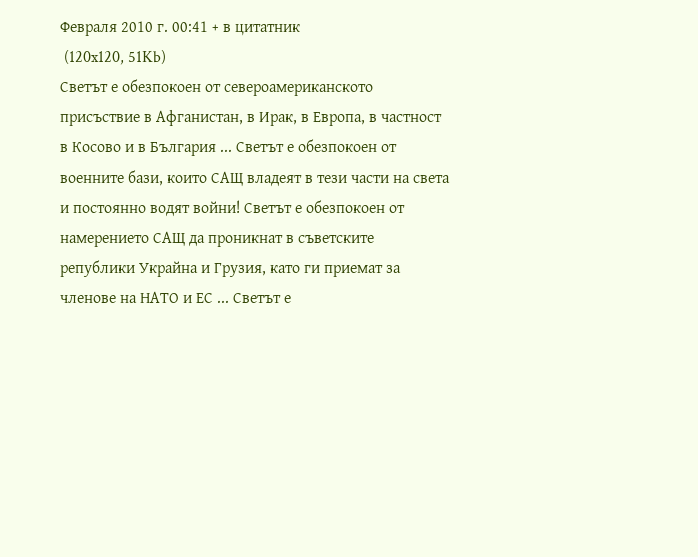Февраля 2010 г. 00:41 + в цитатник
 (120x120, 51Kb)
Светът е обезпокоен от североамериканското присъствие в Афганистан, в Ирак, в Европа, в частност в Косово и в България ... Светът е обезпокоен от военните бази, които САЩ владеят в тези части на света и постоянно водят войни! Светът е обезпокоен от намерението САЩ да проникнат в съветските републики Украйна и Грузия, като ги приемат за членове на НАТО и ЕС ... Светът е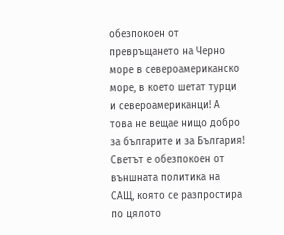обезпокоен от превръщането на Черно море в североамериканско море, в което шетат турци и североамериканци! А това не вещае нищо добро за българите и за България! Светът е обезпокоен от външната политика на САЩ, която се разпростира по цялото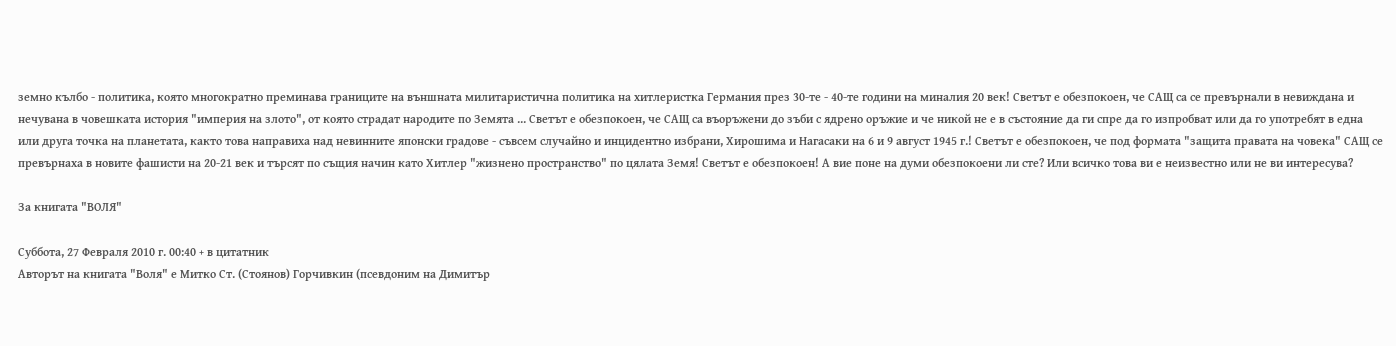земно кълбо - политика, която многократно преминава границите на външната милитаристична политика на хитлеристка Германия през 30-те - 40-те години на миналия 20 век! Светът е обезпокоен, че САЩ са се превърнали в невиждана и нечувана в човешката история "империя на злото", от която страдат народите по Земята ... Светът е обезпокоен, че САЩ са въоръжени до зъби с ядрено оръжие и че никой не е в състояние да ги спре да го изпробват или да го употребят в една или друга точка на планетата, както това направиха над невинните японски градове - съвсем случайно и инцидентно избрани, Хирошима и Нагасаки на 6 и 9 август 1945 г.! Светът е обезпокоен, че под формата "защита правата на човека" САЩ се превърнаха в новите фашисти на 20-21 век и търсят по същия начин като Хитлер "жизнено пространство" по цялата Земя! Светът е обезпокоен! А вие поне на думи обезпокоени ли сте? Или всичко това ви е неизвестно или не ви интересува?

За книгата "ВОЛЯ"

Суббота, 27 Февраля 2010 г. 00:40 + в цитатник
Авторът на книгата "Воля" е Митко Ст. (Стоянов) Горчивкин (псевдоним на Димитър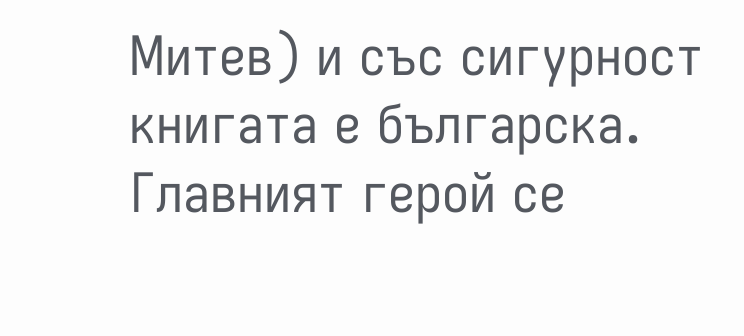Митев) и със сигурност книгата е българска. Главният герой се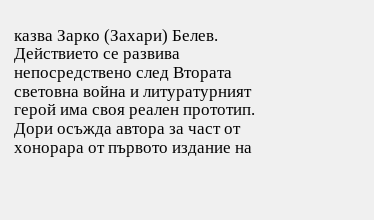казва Зарко (Захари) Белев. Действието се развива непосредствено след Втората световна война и литуратурният герой има своя реален прототип. Дори осъжда автора за част от хонорара от първото издание на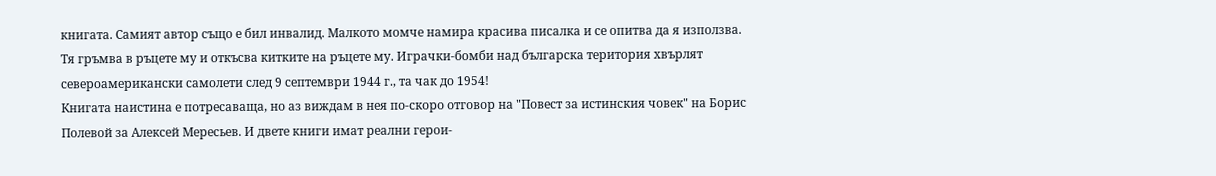книгата. Самият автор също е бил инвалид. Малкото момче намира красива писалка и се опитва да я използва. Тя гръмва в ръцете му и откъсва китките на ръцете му. Играчки-бомби над българска територия хвърлят североамерикански самолети след 9 септември 1944 г., та чак до 1954!
Книгата наистина е потресаваща, но аз виждам в нея по-скоро отговор на "Повест за истинския човек" на Борис Полевой за Алексей Мересьев. И двете книги имат реални герои-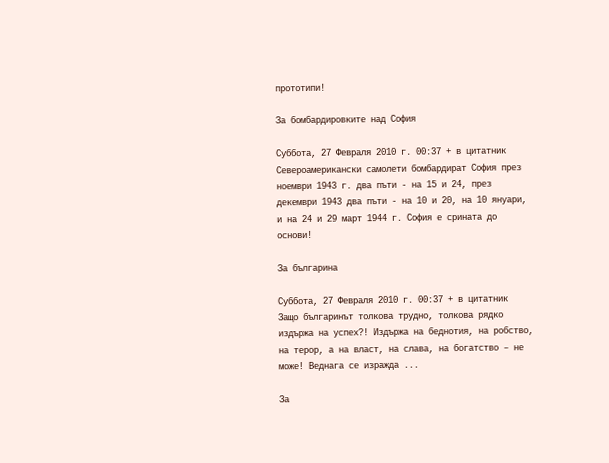прототипи!

За бомбардировките над София

Суббота, 27 Февраля 2010 г. 00:37 + в цитатник
Североамерикански самолети бомбардират София през ноември 1943 г. два пъти - на 15 и 24, през декември 1943 два пъти - на 10 и 20, на 10 януари, и на 24 и 29 март 1944 г. София е срината до основи!

За българина

Суббота, 27 Февраля 2010 г. 00:37 + в цитатник
Защо българинът толкова трудно, толкова рядко издържа на успех?! Издържа на беднотия, на робство, на терор, а на власт, на слава, на богатство – не може! Веднага се изражда ...

За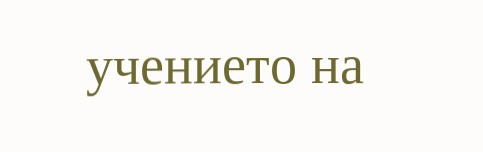учението на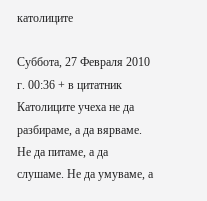католиците

Суббота, 27 Февраля 2010 г. 00:36 + в цитатник
Католиците учеха не да разбираме, а да вярваме. Не да питаме, а да слушаме. Не да умуваме, а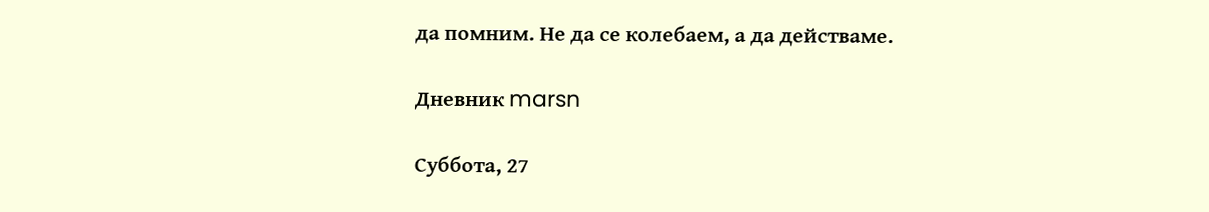да помним. Не да се колебаем, а да действаме.

Дневник marsn

Суббота, 27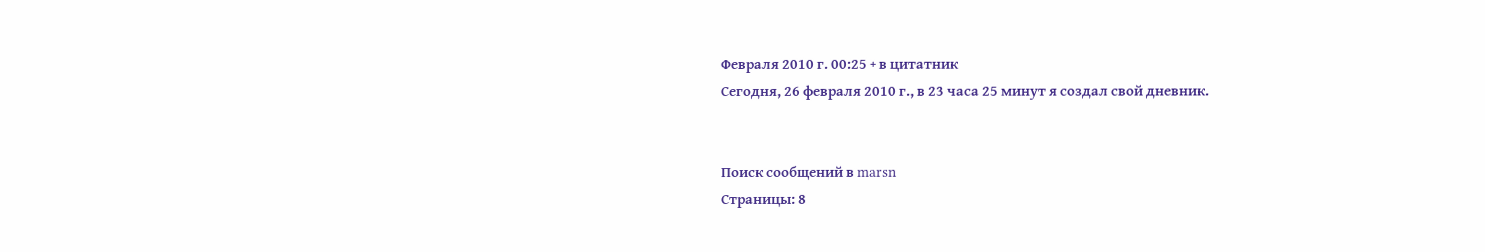Февраля 2010 г. 00:25 + в цитатник
Сегодня, 26 февраля 2010 г., в 23 часа 25 минут я создал свой дневник.


Поиск сообщений в marsn
Страницы: 8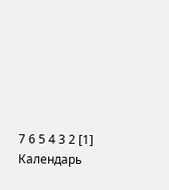7 6 5 4 3 2 [1] Календарь